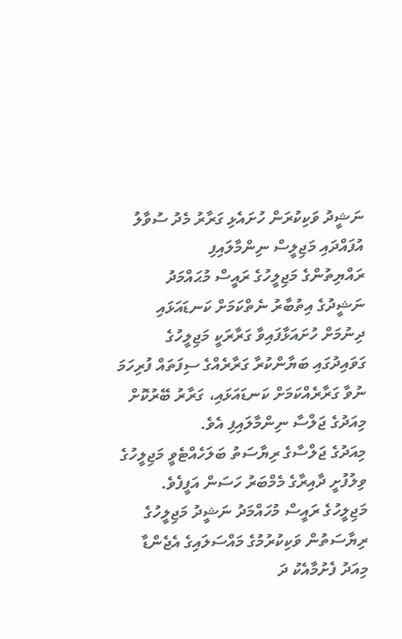ނަޝީދު ވަކިކުރަން ހުށައެޅި ގަރާރު މެދު ސުވާލު އުފައްދައި މަޖިލީސް ނިންމާލައިފި
ރައްޔިތުންގެ މަޖިލީހުގެ ރައީސް މުޙައްމަދު ނަޝީދުގެ އިތުބާރު ނެތްކަމަށް ކަނޑައަޅައި ދިނުމަށް ހުށައަޅާފައިވާ ގަރާރަކީ މަޖިލީހުގެ ގަވައިދުގައި ބަޔާންކުރާ ގަރާރެއްގެ ސިފަތައް ފުރިހަމަ ނުވާ ގަރާރެއްކަމަށް ކަނޑައަޅައި، ގަރާރު ބޭރުކޮށް މިއަދުގެ ޖަލްސާ ނިންމާލައިފި އެވެ.
މިއަދުގެ ޖަލްސާގެ ރިޔާސަތު ބަލަހެއްޓެވީ މަޖިލީހުގެ ވިލުފުށީ ދާއިރާގެ މެމްބަރު ހަސަން އަފީފެވެ.
މަޖިލީހުގެ ރައީސް މުހައްމަދު ނަޝީދު މަޖިލީހުގެ ރިޔާސަތުން ވަކިކުރުމުގެ މައްސަލައިގެ އެޖެންޑާ މިއަދު ފެށުމާއެކު ދަ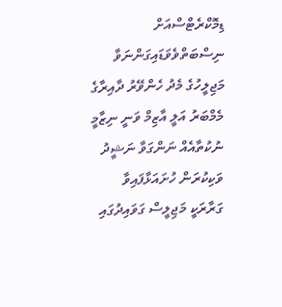ޑިމޮކްރެޓްސްއަށް ނިސްބަތްވެވަޑައިގަންނަވާ މަޖިލީހުގެ މެދު ހެންވޭރު ދާއިރާގެ މެމްބަރު އަލީ އާޒިމް ވަނީ ނިޒާމީ ނުކުތާއެއް ނަންގަވާ ނަޝީދު ވަކިކުރަން ހުށައަޅާފައިވާ ގަރާރަކީ މަޖިލީސް ގަވައިދުގައި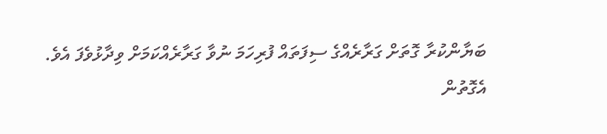ބަޔާންކުރާ ގޮތަށް ގަރާރެއްގެ ސިފަތައް ފުރިހަމަ ނުވާ ގަރާރެއްކަމަށް ވިދާޅުވެފަ އެވެ.
އެގޮތުން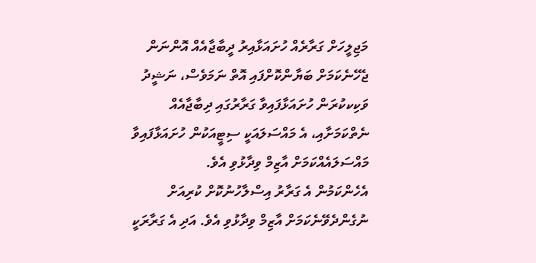މަޖިލީހަށް ގަރާރެއް ހުށައަޅާއިރު ދީބާޖާއެއް އޮންނަން ޖެހޭނެކަމަށް ބަޔާންކޮށްފައި އޮތް ނަމަވެސް، ނަޝީދު ވަކިކކުރަން ހުށައަޅާފައިވާ ގަރާރުގައި ދިބާޖާއެއް ނެތްކަމަށާއި، އެ މައްސަލައަކީ ސިޓީއަކުން ހުށައަޅާފައިވާ މައްސަލައެއްކަމަށް އާޒިމް ވިދާޅުވި އެވެ.
އެހެންކަމުން އެ ގަރާރު އިސްލާހުނުކޮށް ކުރިއަށް ނުގެންދެވޭނެކަމަށް އާޒިމް ވިދާޅުވި އެވެ. އަދި އެ ގަރާރަކީ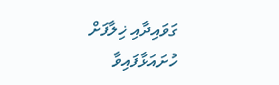ގަވައިދާއި ޚިލާފަށް ހުށައަޅާފައިވާ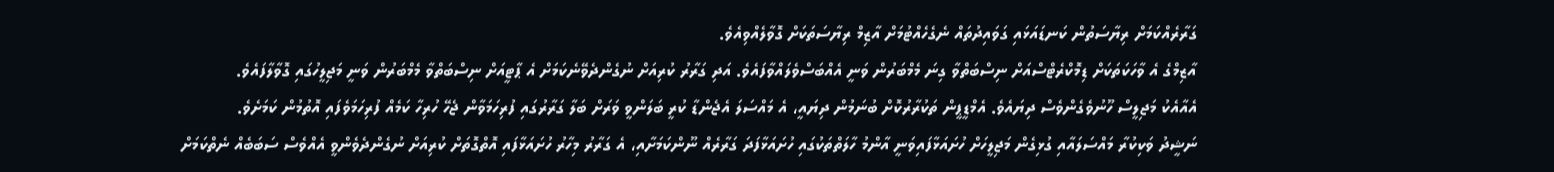ގަރާރެއްކަމަށް ރިޔާސަތުން ކަނޑައަޅައި ގަވައިދުތައް ނެގެހެއްޓުމަށް އާޒިމް ރިޔާސަތަކަށް ގޮވާލެއްވިއެވެ.
އާޒިމްގެ އެ ވާހަކަތަކަށް ޑިމޮކްރެޓްސްއަށް ނިސްބަތްވާ ގިނަ މެމްބަރުން ވަނީ އެއްބަސްވެލައްވާފައެވެ. އަދި ގަރާރު ކުރިއަށް ނުގެންދެވޭނެކަމަށް އެ ޕާޓީއަށް ނިސްބަތްވާ މެމްބަރުން ވަނީ މަޖިލީހުގައި ގޮވާލާފައެވެ.
އެއާއެކު މަޖިލީސް ހޫނުވެގެންވެސް ދިޔައެވެ. އެމްޑީޕީން ތަކުރާރުކޮށް ބުނަމުން ދިޔައީ، އެ މައްސަލަ އެޖެންޑާ ކުރީ ބަލަންވީ ވަރަށް ބަލާ ގަރާރުގައި ފުރިހަމަވާން ޖެހޭ ހުރިހާ ކަމެއް ފުރިހަމަވެފައި އޮތުމުން ކަމަށެވެ.
ނަޝީދު ވަކިކުރާ މައްސަލައާއި ގުޅިގެން މަޖިލީހަށް ހުށައަޅާފައިވަނީ އާންމު ހާލަތްތަކުގައި ހުށައަޅާފަދަ ގަރާރެއް ނޫންކަމަށާއި، އެ ގަރާރު މިހާރު ހުށައަޅާފައި އޮތްގޮތަށް ކުރިއަށް ނުގެންދެވެންވީ އެއްވެސް ސަބަބެއް ނެތްކަމަށް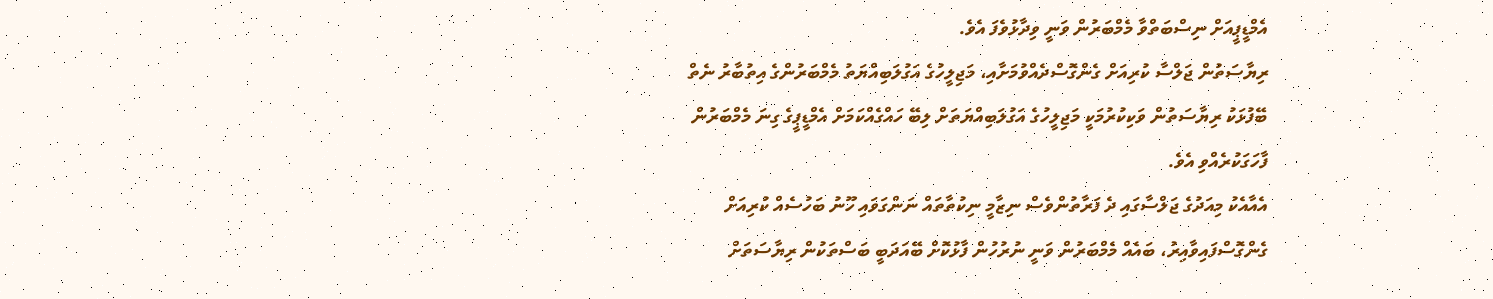އެމްޑީޕީއަށް ނިސްބަތްވާ މެމްބަރުން ވަނީ ވިދާޅުވެފަ އެވެ.
ރިޔާސަތުން ޖަލްސާ ކުރިއަށް ގެންގޮސްދެއްވުމަށާއި، މަޖިލީހުގެ އަގުލަބިއްޔަތު މެމްބަރުންގެ އިތުބާރު ނެތް ބޭފުޅަކު ރިޔާސަތުން ވަކިކުރުމަކީ މަޖިލީހުގެ އަގުލަބިއްޔަތަށް ލިބޭ ހައްގެއްކަމަށް އެމްޑީޕީގެ ގިނަ މެމްބަރުން ފާހަގަކުރެއްވި އެވެ.
އެއާއެކު މިއަދުގެ ޖަލްސާގައި ދެ ފަރާތުންވެސް ނިޒާމީ ނިކުތާތައް ނަންގަވައި ހޫނު ބަހުސެއް ކުރިއަށް ގެންގޮސްފައިވާއިރު، ބައެއް މެމްބަރުން ވަނީ ނުރުހުން ފާޅުކޮށް ބޭއަދަބީ ބަސްތަކުން ރިޔާސަތަށް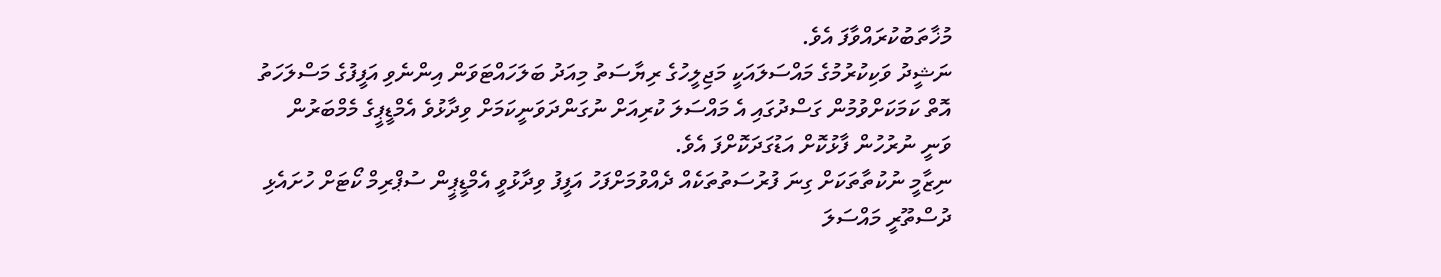މުޚާތަބުކުރައްވާފަ އެވެ.
ނަޝީދު ވަކިކުރުމުގެ މައްސަލައަކީ މަޖިލީހުގެ ރިޔާސަތު މިއަދު ބަލަހައްޓަވަން އިންނެވި އަފީފުގެ މަސްލަހަތު އޮތް ކަމަކަށްވުމުން ގަސްދުގައި އެ މައްސަލަ ކުރިއަށް ނުގަންދަވަނީކަމަށް ވިދާޅުވެ އެމްޑީޕީގެ މެމްބަރުން ވަނީ ނުރުހުން ފާޅުކޮށް އަޑުގަދަކޮށްފަ އެވެ.
ނިޒާމީ ނުކުތާތަކަށް ގިނަ ފުރުސަތުތަކެއް ދެއްވުމަށްފަހު އަފީފު ވިދާޅުވީ އެމްޑީޕީން ސުޕްރިމް ކޯޓަށް ހުށައެޅި ދުސްތޫރީ މައްސަލަ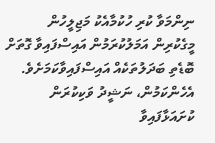ނިންމަވާ ކުރި ހުކުމާއެކު މަޖިލީހުން މީގެކުރިން އަމަލުކުރަމުން އައިސްފައިވާ ގޮތަށް ބޮޑެތި ބަދަލުތަކެއް އައިސްފައިވާކަމަށެވެ.
އެހެންކަމުން، ނަޝީދު ވަކިކުރަން ކުށައަޅާފައިވާ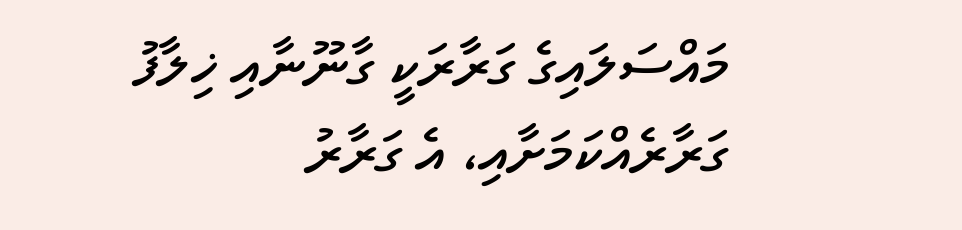މައްސަލައިގެ ގަރާރަކީ ގާނޫނާއި ޚިލާފު ގަރާރެއްކަމަށާއި، އެ ގަރާރު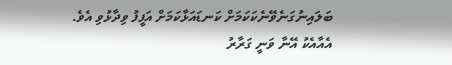ބަލައިނުގަނެވޭނެކަކަމަށް ކަނޑައަޅާކަމަށް އަފީފު ވިދާޅުވި އެވެ.
އެއާއެކު އޭނާ ވަނީ ގަރާރު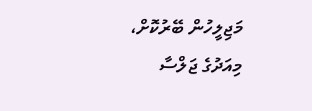މަޖިލީހުން ބޭރުކޮށް، މިއަދުގެ ޖަލްސާ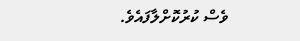ވެސް ކުރުކޮށްލާފައެވެ.